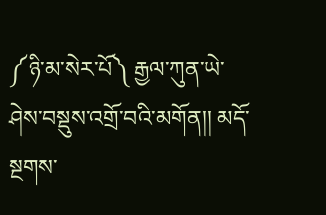༼ཉི་མ་སེར་པོ༽ རྒྱལ་ཀུན་ཡེ་ཤེས་བསྡུས་འགྲོ་བའི་མགོན།། མདོ་སྔགས་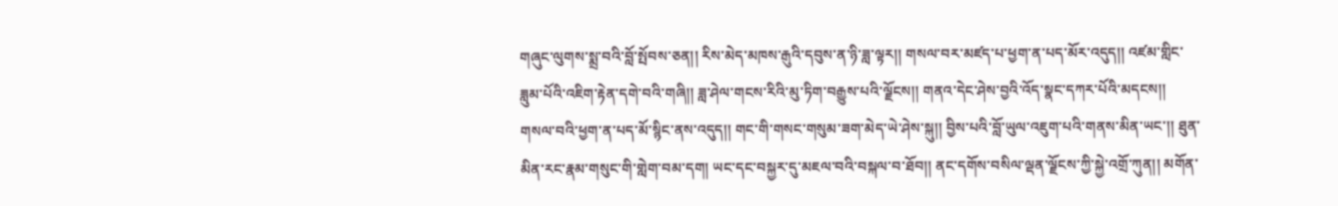གཞུང་ལུགས་སྨྲ་བའི་བློ་སྤོབས་ཅན།། རིས་མེད་མཁས་རྒུའི་དབུས་ན་ཉི་ཟླ་ལྟར།། གསལ་བར་མཛད་པ་ཕྱག་ན་པད་མོར་འདུད།། འཛམ་གླིང་ཟླུམ་པོའི་འཇིག་རྟེན་དགེ་བའི་གཞི།། ཟླ་ཤེལ་གངས་རིའི་མུ་ཏིག་བརྒྱུས་པའི་ལྗོངས།། གནའ་དེང་ཤེས་བྱའི་འོད་སྣང་དཀར་པོའི་མདངས།། གསལ་བའི་ཕྱག་ན་པད་མོ་སྙིང་ནས་འདུད།། གང་གི་གསང་གསུམ་ཟག་མེད་ཡེ་ཤེས་སྐུ།། བྱིས་པའི་བློ་ཡུལ་འཇུག་པའི་གནས་མིན་ཡང་།། ཐུན་མིན་རང་རྣམ་གསུང་གི་གླེག་བམ་དག། ཡང་དང་བསྐྱར་དུ་མཇལ་བའི་བསྐལ་བ་ཐོབ།། ནང་དགོས་བསིལ་ལྡན་ལྗོངས་ཀྱི་སྐྱེ་འགྲོ་ཀུན།། མགོན་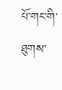པོ་གང་གི་ཐུགས་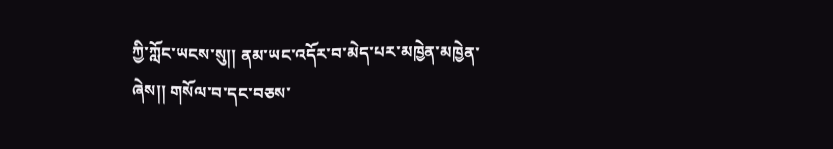ཀྱི་ཀློང་ཡངས་སུ།། ནམ་ཡང་འདོར་བ་མེད་པར་མཁྱེན་མཁྱེན་ཞེས།། གསོལ་བ་དང་བཅས་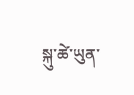སྐུ་ཚེ་ཡུན་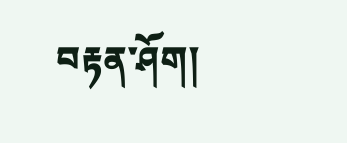བརྟན་ཤོག།